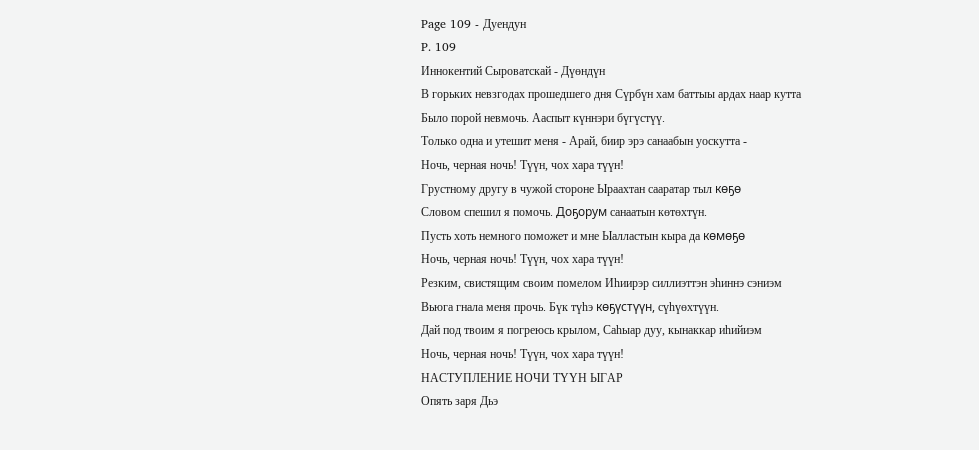Page 109 - Дуендун
P. 109
Иннокентий Сыроватскай - Дүөндүн
В горьких невзгодах прошедшего дня Сүрбүн хам баттыы ардах наар кутта
Было порой невмочь. Ааспыт күннэри бүгүстүү.
Только одна и утешит меня - Арай, биир эрэ санаабын уоскутта -
Ночь, черная ночь! Түүн, чох хара түүн!
Грустному другу в чужой стороне Ыраахтан сааратар тыл көҕө
Словом спешил я помочь. Доҕорум санаатын көтөхтүн.
Пусть хоть немного поможет и мне Ыалластын кыра да көмөҕө
Ночь, черная ночь! Түүн, чох хара түүн!
Резким, свистящим своим помелом Иһиирэр силлиэттэн эһиннэ сэниэм
Вьюга гнала меня прочь. Бүк түһэ көҕүстүүн, сүһүөхтүүн.
Дай под твоим я погреюсь крылом, Саһыар дуу, кынаккар иһийиэм
Ночь, черная ночь! Түүн, чох хара түүн!
НАСТУПЛЕНИЕ НОЧИ ТҮҮН ЫГАР
Опять заря Дьэ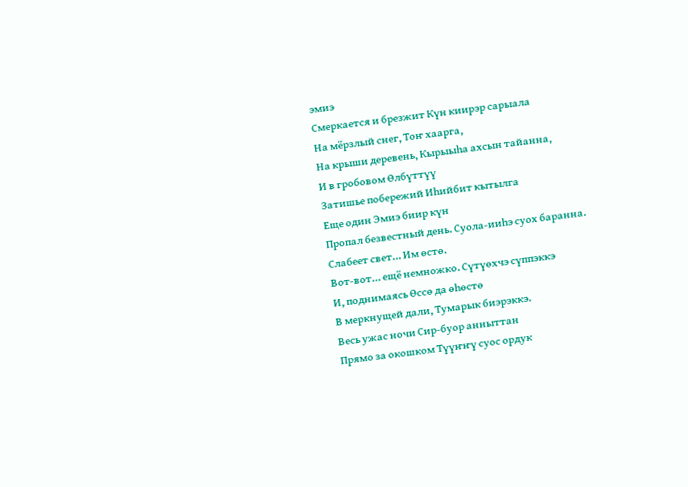эмиэ
Смеркается и брезжит Күн киирэр сарыала
На мёрзлый снег, Тоҥ хаарга,
На крыши деревень, Кырыыһа ахсын тайанна,
И в гробовом Өлбүттүү
Затишье побережий Иһийбит кытылга
Еще один Эмиэ биир күн
Пропал безвестный день. Суола-ииһэ суох баранна.
Слабеет свет... Им өстө.
Вот-вот... ещё немножко. Сүтүөхчэ сүппэккэ
И, поднимаясь Өссө да өһөстө
В меркнущей дали, Тумарык биэрэккэ.
Весь ужас ночи Сир-буор анныттан
Прямо за окошком Түүҥҥү суос ордук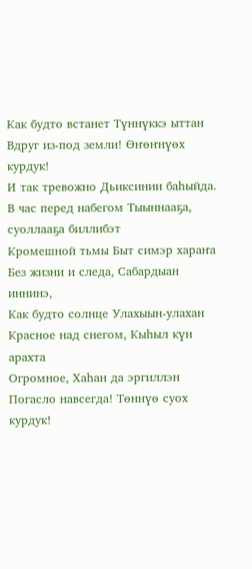Как будто встанет Түннүккэ ыттан
Вдруг из-под земли! Өҥөҥнүөх курдук!
И так тревожно Дьиксинии баһыйда.
В час перед набегом Тыыннааҕа, суоллааҕа биллибэт
Кромешной тьмы Быт симэр хараҥа
Без жизни и следа, Сабардыан иннинэ,
Как будто солнце Улахыын-улахан
Красное над снегом, Кыһыл күн арахта
Огромное, Хаһан да эргиллэн
Погасло навсегда! Төннүө суох курдук!